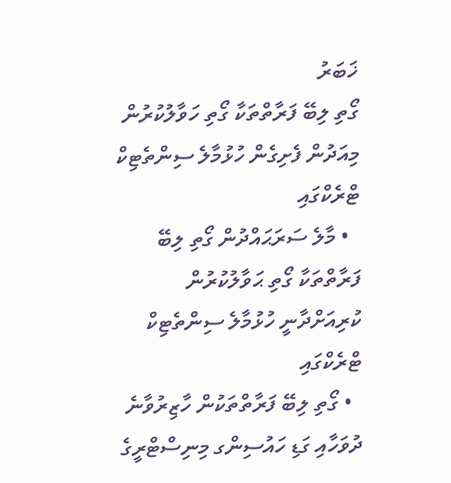ޚަބަރު
ގޯތި ލިބޭ ފަރާތްތަކާ ގޯތި ހަވާލުކުރުން މިއަދުން ފެށިގެން ހުޅުމާލެ ސިންތެޓިކް ޓްރެކްގައި
  • މާލެ ސަރަޙައްދުން ގޯތި ލިބޭ ފަރާތްތަކާ ގޯތި ޙަވާލުކުރުން ކުރިއަށްދާނީ ހުޅުމާލެ ސިންތެޓިކް ޓްރެކްގައި
  • ގޯތި ލިބޭ ފަރާތްތަކުން ހާޒިރުވާނެ ދުވަހާއި ގަޑި ހައުސިންގ މިނިސްޓްރީގެ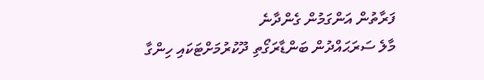ފަރާތުން އަންގަމުން ގެންދާނެ
މާލެ ސަރަޙައްދުން ބަންޑާރަގޯތި ދޫކުރުމަށްޓަކައި ހިންގާ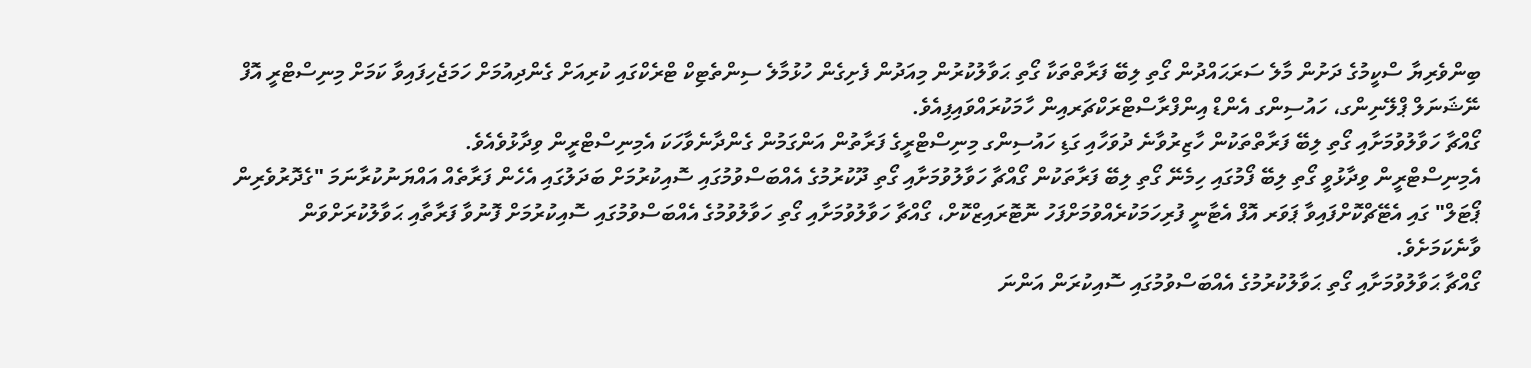ބިންވެރިޔާ ސްކީމުގެ ދަށުން މާލެ ސަރަޙައްދުން ގޯތި ލިބޭ ފަރާތްތަކާ ގޯތި ޙަވާލުކުރުން މިއަދުން ފެށިގެން ހުޅުމާލެ ސިންތެޓިކް ޓްރެކްގައި ކުރިއަށް ގެންދިއުމަށް ހަމަޖެހިފައިވާ ކަމަށް މިނިސްޓްރީ އޮފް ނޭޝަނަލް ޕްލޭނިންގ، ހައުސިންގ އެންޑް އިންފްރާސްޓްރަކްޗަރއިން ހާމަކުރައްވައިފިއެވެ.
ގޯއްޗާ ހަވާލުވުމަށާއި ގޯތި ލިބޭ ފަރާތްތަކުން ހާޒިރުވާނެ ދުވަހާއި ގަޑި ހައުސިންގ މިނިސްޓްރީގެ ފަރާތުން އަންގަމުން ގެންދާނެވާހަކަ އެމިނިސްޓްރީން ވިދާޅުވެއެވެ.
އެމިނިސްޓްރީން ވިދާޅުވީ ގޯތި ލިބޭ ފޯމުގައި ހިމެނޭ ގޯތި ލިބޭ ފަރާތަކުން ގޯއްޗާ ހަވާލުވުމަށާއި ގޯތި ދޫކުރުމުގެ އެއްބަސްވުމުގައި ސޮއިކުރުމަށް ބަދަލުގައި އެހެން ފަރާތެއް އައްޔަނުކުރާނަމަ "ގެދޮރުވެރިން ޕޯޓަލް" ގައި އެޓޭޗްކޮށްފައިވާ ޕަވަރ އޮފް އެޓާނީ ފުރިހަމަކުރެއްވުމަށްފަހު ނޮޓޮރައިޒްކޮށް، ގޯއްޗާ ހަވާލުވުމަށާއި ގޯތި ހަވާލުވުމުގެ އެއްބަސްވުމުގައި ސޮއިކުރުމަށް ފޮނުވާ ފަރާތާއި ޙަވާލުކުރަށްވަން ވާނެކަމަށެވެ.
ގޯއްޗާ ޙަވާލުވުމަށާއި ގޯތި ޙަވާލުކުރުމުގެ އެއްބަސްވުމުގައި ސޮއިކުރަން އަންނަ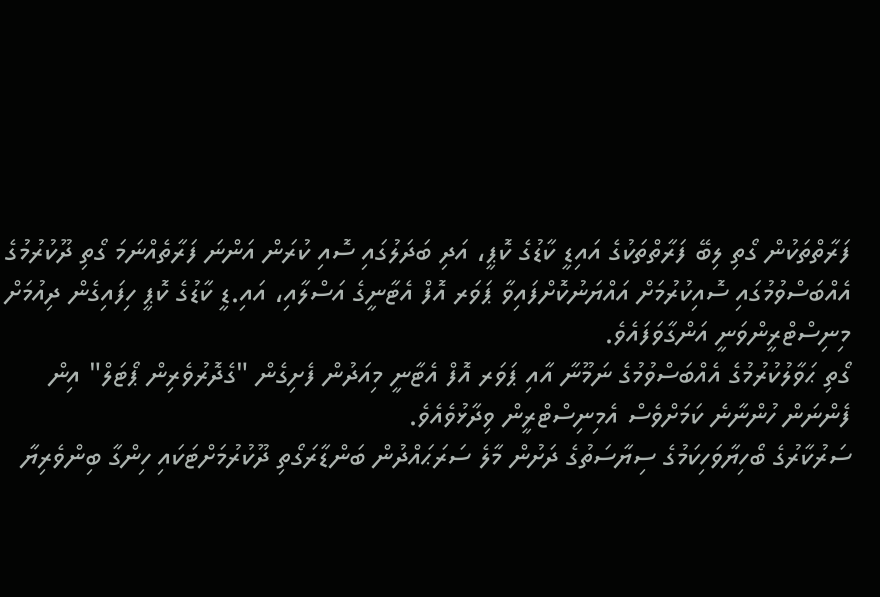ފަރާތްތަކުން ގޯތި ލިބޭ ފަރާތްތަކުގެ އައިޑީ ކާޑުގެ ކޮޕީ، އަދި ބަދަލުގައި ސޮއި ކުރަން އަންނަ ފަރާތެއްނަމަ ގޯތި ދޫކުރުމުގެ އެއްބަސްވުމުގައި ސޮއިކުރުމަށް އައްޔަނުކޮށްފައިވާ ޕަވަރ އޮފް އެޓާނީގެ އަސްލާއި، އައި.ޑީ ކާޑުގެ ކޮޕީ ހިފައިގެން ދިއުމަށް މިނިސްޓްރީންވަނީ އަންގާވަފައެވެ.
ގޯތި ޙަވާލުކުރުމުގެ އެއްބަސްވުމުގެ ނަމޫނާ އާއި ޕަވަރ އޮފް އެޓާނީ މިއަދުން ފެށިގެން "ގެދޮރުވެރިން ޕޯޓަލް" އިން ފެންނަން ހުންނާނެ ކަމަށްވެސް އެމިނިސްޓްރީން ވިދާޅުވެއެވެ.
ސަރުކާރުގެ ބޯހިޔާވަހިކަމުގެ ސިޔާސަތުގެ ދަށުން މާލެ ސަރަޙައްދުން ބަންޑާރަގޯތި ދޫކުރުމަށްޓަކައި ހިންގާ ބިންވެރިޔާ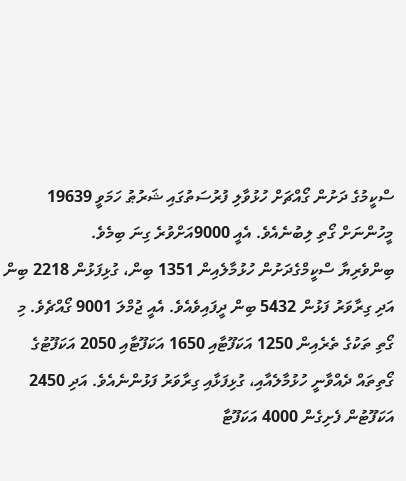ސްކީމުގެ ދަށުން ގޯއްޗަށް ހުޅުވާލި ފުރުސަތުގައި ޝަރުޠު ހަމަވީ 19639 މީހުންނަށް ގޯތި ލިބުނެއެވެ. އެއީ 9000އަށްވުރެ ގިނަ ބިމެވެ.
ބިންވެރިޔާ ސްކީމްގެދަށުން ހުޅުމާލެއިން 1351 ބިން، ގުޅިފަޅުން 2218 ބިން އަދި ގިރާވަރު ފަޅުން 5432 ބިން ދީފައިވެއެވެ. އެއީ ޖުމްލަ 9001 ގޯއްޗެވެ. މި ގޯތި ތަކުގެ ތެރެއިން 1250 އަކަފޫޓާއި 1650 އަކަފޫޓާއި 2050 އަކަފޫޓުގެ ގޯތިތައް ދެއްވާނީ ހުޅުމާލެއާއި، ގުޅިފަޅާއި ގިރާވަރު ފަޅުންނެއެވެ. އަދި 2450 އަކަފޫޓުން ފެށިގެން 4000 އަކަފޫޓާ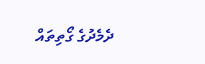ދެމެދުގެ ގޯތިތައް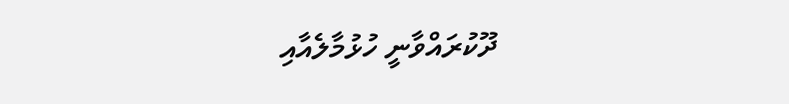ދޫކުރައްވާނީ ހުޅުމާލެއާއި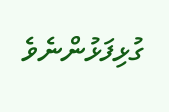ގުޅިފަޅުންނެވެ